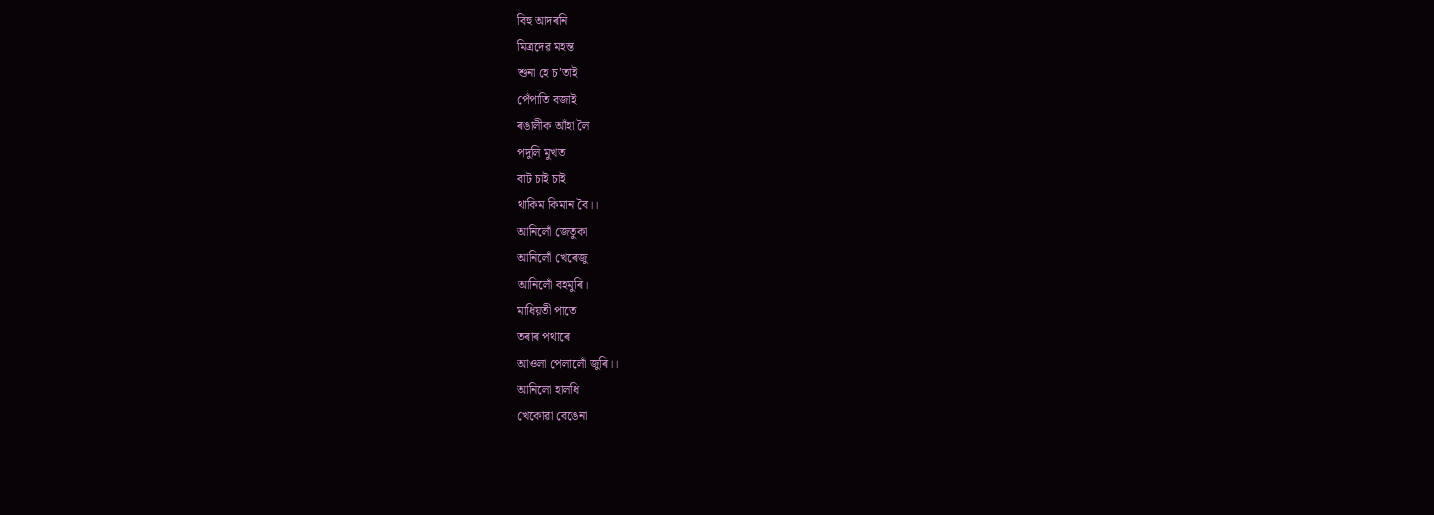বিহু আদৰনি
মিত্ৰদেৱ মহন্ত
শুনা হে চ’তাই
পেঁপাতি বজাই
ৰঙালীক আঁহা লৈ
পদুলি মুখত
বাট চাই চাই
থাকিম কিমান বৈ।।
আনিলোঁ জেতুকা
আনিলোঁ খেৰেজু
আনিলোঁ বহমুৰি।
মাধিয়তী পাতে
তৰাৰ পথাৰে
আওলা পেলালোঁ জুৰি।।
আনিলো হালধি
খেকোৱা বেঙেনা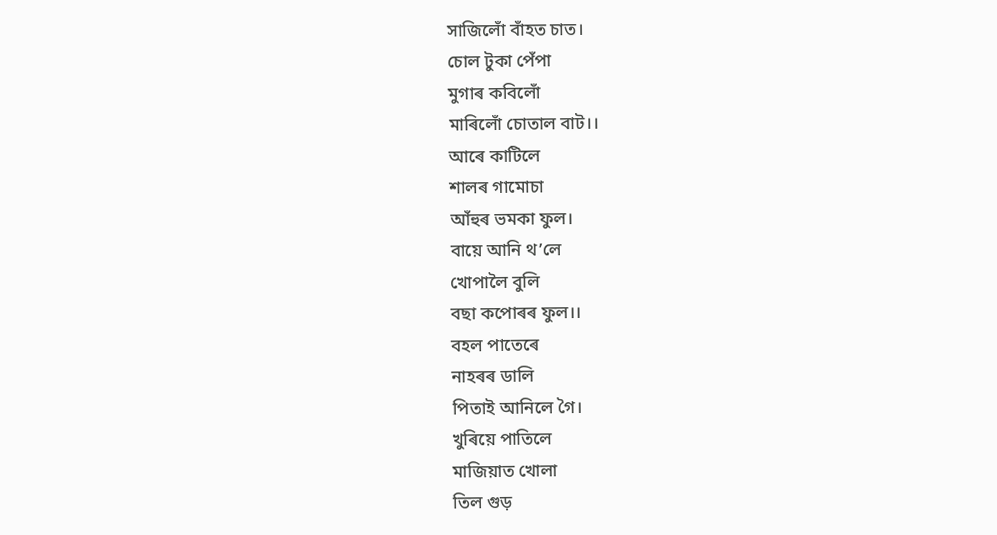সাজিলোঁ বাঁহত চাত।
চোল টুকা পেঁপা
মুগাৰ কবিলোঁ
মাৰিলোঁ চোতাল বাট।।
আৰে কাটিলে
শালৰ গামোচা
আঁহুৰ ভমকা ফুল।
বায়ে আনি থ’লে
খোপালৈ বুলি
বছা কপোৰৰ ফুল।।
বহল পাতেৰে
নাহৰৰ ডালি
পিতাই আনিলে গৈ।
খুৰিয়ে পাতিলে
মাজিয়াত খোলা
তিল গুড়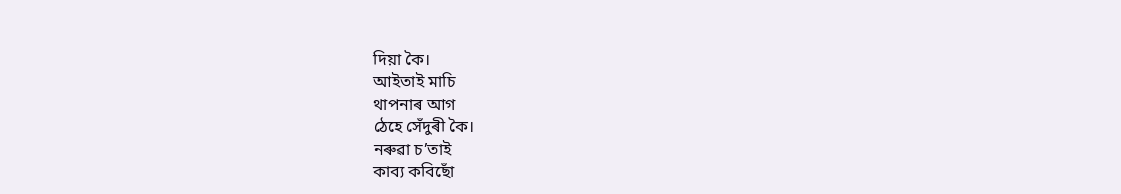দিয়া কৈ।
আইতাই মাচি
থাপনাৰ আগ
ঠেহে সেঁদুৰী কৈ।
নৰুৱা চ’তাই
কাব্য কবিছোঁ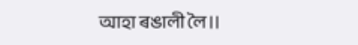আহা ৰঙালী লৈ।।